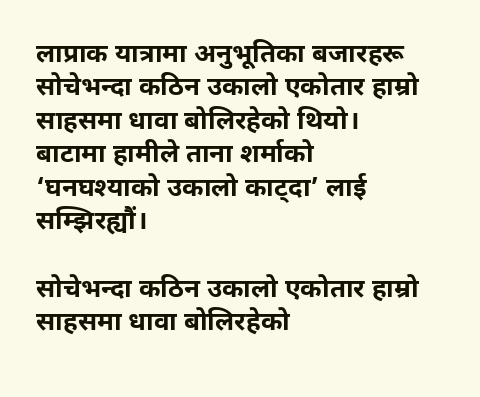लाप्राक यात्रामा अनुभूतिका बजारहरू
सोचेभन्दा कठिन उकालो एकोतार हाम्रो साहसमा धावा बोलिरहेको थियो। बाटामा हामीले ताना शर्माको ‘घनघश्याको उकालो काट्दा’ लाई सम्झिरह्यौं।

सोचेभन्दा कठिन उकालो एकोतार हाम्रो साहसमा धावा बोलिरहेको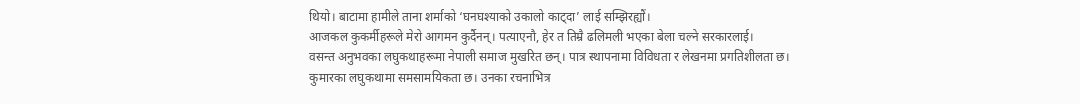थियो। बाटामा हामीले ताना शर्माको ‘घनघश्याको उकालो काट्दा’ लाई सम्झिरह्यौं।
आजकल कुकर्मीहरूले मेरो आगमन कुर्दैनन्। पत्याएनौ, हेर त तिम्रै ढलिमली भएका बेला चल्ने सरकारलाई।
वसन्त अनुभवका लघुकथाहरूमा नेपाली समाज मुखरित छन्। पात्र स्थापनामा विविधता र लेखनमा प्रगतिशीलता छ।
कुमारका लघुकथामा समसामयिकता छ। उनका रचनाभित्र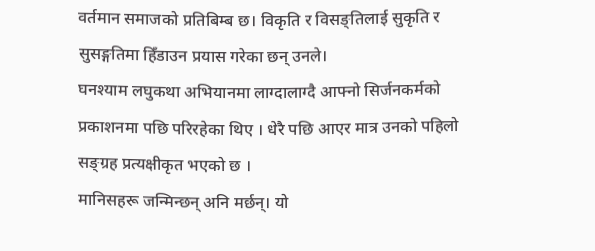वर्तमान समाजको प्रतिबिम्ब छ। विकृति र विसङ्तिलाई सुकृति र सुसङ्गतिमा हिँडाउन प्रयास गरेका छन् उनले।
घनश्याम लघुकथा अभियानमा लाग्दालाग्दै आफ्नो सिर्जनकर्मको प्रकाशनमा पछि परिरहेका थिए । धेरै पछि आएर मात्र उनको पहिलो सङ्ग्रह प्रत्यक्षीकृत भएको छ ।
मानिसहरू जन्मिन्छन् अनि मर्छन्। यो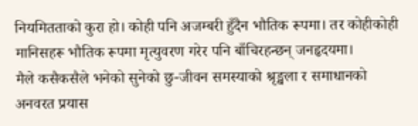नियमितताको कुरा हो। कोही पनि अजम्बरी हुँदैन भौतिक रूपमा। तर कोहीकोही मानिसहरू भौतिक रूपमा मृत्युवरण गरेर पनि बाँचिरहन्छन् जनहृदयमा।
मैले कसैकसैले भनेको सुनेको छु-जीवन समस्याको श्रृङ्खला र समाधानको अनवरत प्रयास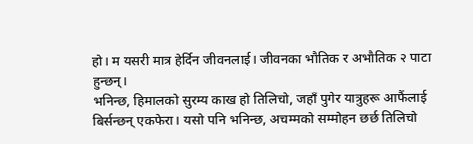हो। म यसरी मात्र हेर्दिन जीवनलाई। जीवनका भौतिक र अभौतिक २ पाटा हुन्छन्।
भनिन्छ, हिमालको सुरम्य काख हो तिलिचो, जहाँ पुगेर यात्रुहरू आफैंलाई बिर्सन्छन् एकफेरा। यसो पनि भनिन्छ, अचम्मको सम्मोहन छर्छ तिलिचो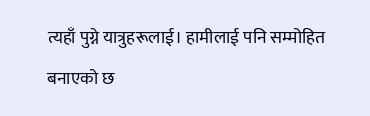त्यहाँ पुग्ने यात्रुहरूलाई। हामीलाई पनि सम्मोहित बनाएको छ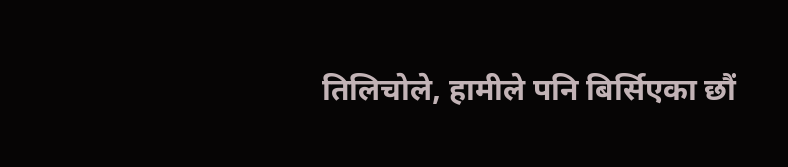तिलिचोले, हामीले पनि बिर्सिएका छौं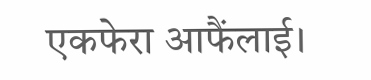एकफेरा आफैंलाई।